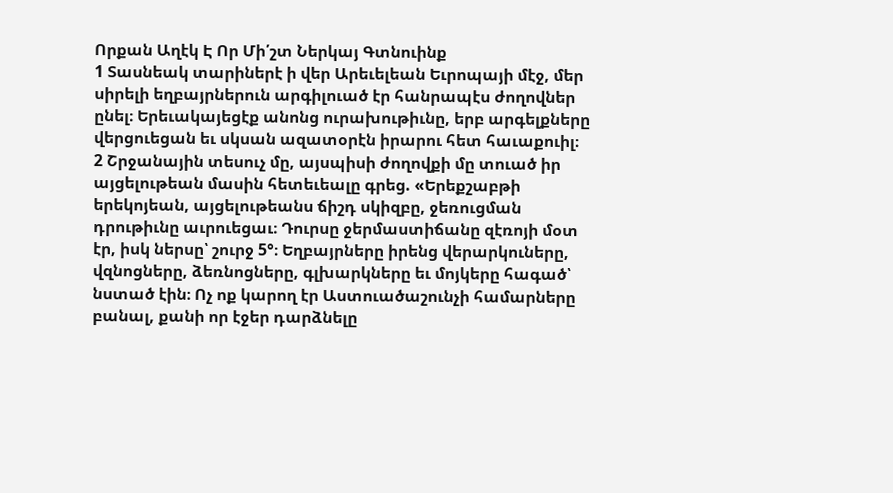Որքան Աղէկ Է Որ Մի՛շտ Ներկայ Գտնուինք
1 Տասնեակ տարիներէ ի վեր Արեւելեան Եւրոպայի մէջ, մեր սիրելի եղբայրներուն արգիլուած էր հանրապէս ժողովներ ընել։ Երեւակայեցէք անոնց ուրախութիւնը, երբ արգելքները վերցուեցան եւ սկսան ազատօրէն իրարու հետ հաւաքուիլ։
2 Շրջանային տեսուչ մը, այսպիսի ժողովքի մը տուած իր այցելութեան մասին հետեւեալը գրեց. «Երեքշաբթի երեկոյեան, այցելութեանս ճիշդ սկիզբը, ջեռուցման դրութիւնը աւրուեցաւ։ Դուրսը ջերմաստիճանը զէռոյի մօտ էր, իսկ ներսը՝ շուրջ 5°։ Եղբայրները իրենց վերարկուները, վզնոցները, ձեռնոցները, գլխարկները եւ մոյկերը հագած՝ նստած էին։ Ոչ ոք կարող էր Աստուածաշունչի համարները բանալ, քանի որ էջեր դարձնելը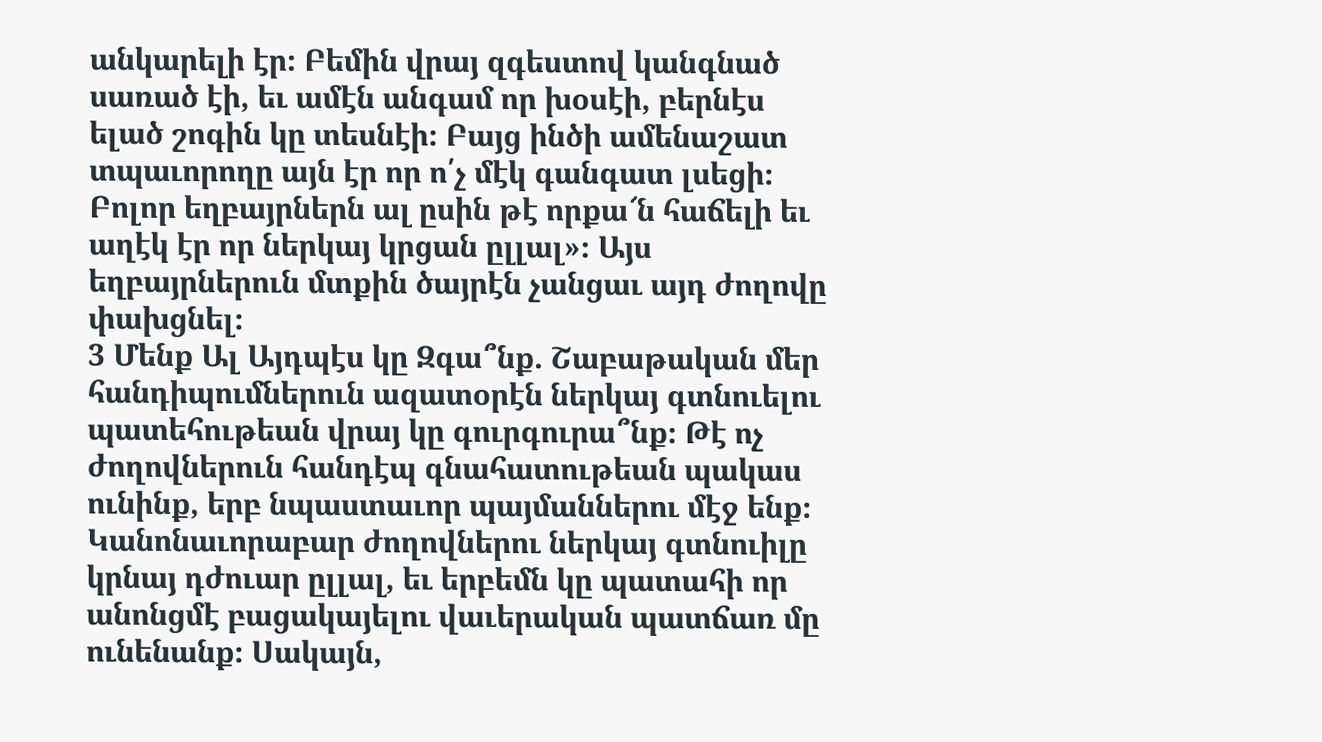անկարելի էր։ Բեմին վրայ զգեստով կանգնած սառած էի, եւ ամէն անգամ որ խօսէի, բերնէս ելած շոգին կը տեսնէի։ Բայց ինծի ամենաշատ տպաւորողը այն էր որ ո՛չ մէկ գանգատ լսեցի։ Բոլոր եղբայրներն ալ ըսին թէ որքա՜ն հաճելի եւ աղէկ էր որ ներկայ կրցան ըլլալ»։ Այս եղբայրներուն մտքին ծայրէն չանցաւ այդ ժողովը փախցնել։
3 Մենք Ալ Այդպէս կը Զգա՞նք. Շաբաթական մեր հանդիպումներուն ազատօրէն ներկայ գտնուելու պատեհութեան վրայ կը գուրգուրա՞նք։ Թէ ոչ ժողովներուն հանդէպ գնահատութեան պակաս ունինք, երբ նպաստաւոր պայմաններու մէջ ենք։ Կանոնաւորաբար ժողովներու ներկայ գտնուիլը կրնայ դժուար ըլլալ, եւ երբեմն կը պատահի որ անոնցմէ բացակայելու վաւերական պատճառ մը ունենանք։ Սակայն,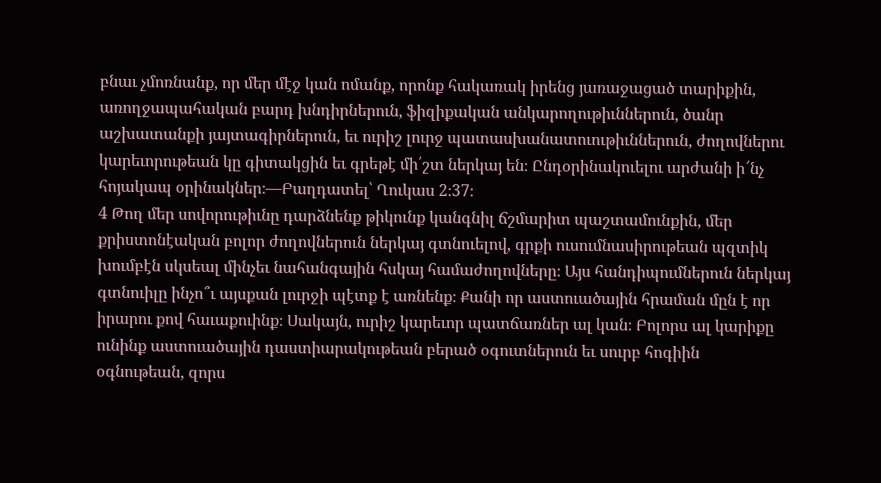բնաւ չմոռնանք, որ մեր մէջ կան ոմանք, որոնք հակառակ իրենց յառաջացած տարիքին, առողջապահական բարդ խնդիրներուն, ֆիզիքական անկարողութիւններուն, ծանր աշխատանքի յայտագիրներուն, եւ ուրիշ լուրջ պատասխանատուութիւններուն, ժողովներու կարեւորութեան կը գիտակցին եւ գրեթէ մի՛շտ ներկայ են։ Ընդօրինակուելու արժանի ի՜նչ հոյակապ օրինակներ։—Բաղդատել՝ Ղուկաս 2։37։
4 Թող մեր սովորութիւնը դարձնենք թիկունք կանգնիլ ճշմարիտ պաշտամունքին, մեր քրիստոնէական բոլոր ժողովներուն ներկայ գտնուելով, գրքի ուսումնասիրութեան պզտիկ խումբէն սկսեալ մինչեւ նահանգային հսկայ համաժողովները։ Այս հանդիպումներուն ներկայ գտնուիլը ինչո՞ւ այսքան լուրջի պէտք է առնենք։ Քանի որ աստուածային հրաման մըն է որ իրարու քով հաւաքուինք։ Սակայն, ուրիշ կարեւոր պատճառներ ալ կան։ Բոլորս ալ կարիքը ունինք աստուածային դաստիարակութեան բերած օգուտներուն եւ սուրբ հոգիին օգնութեան, զորս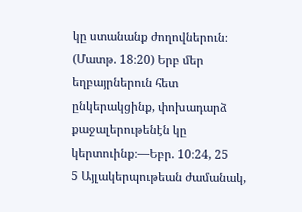կը ստանանք ժողովներուն։ (Մատթ. 18։20) Երբ մեր եղբայրներուն հետ ընկերակցինք, փոխադարձ քաջալերութենէն կը կերտուինք։—Եբր. 10։24, 25
5 Այլակերպութեան ժամանակ,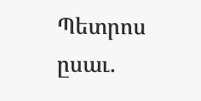Պետրոս ըսաւ.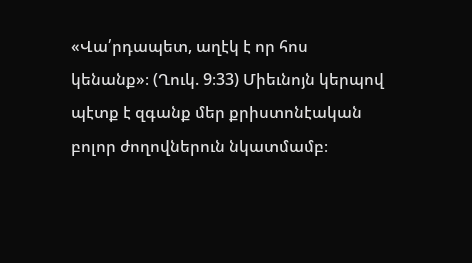«Վա՛րդապետ, աղէկ է որ հոս կենանք»։ (Ղուկ. 9։33) Միեւնոյն կերպով պէտք է զգանք մեր քրիստոնէական բոլոր ժողովներուն նկատմամբ։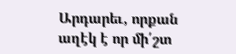Արդարեւ, որքան աղէկ է որ մի՛շտ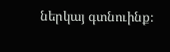ներկայ գտնուինք։